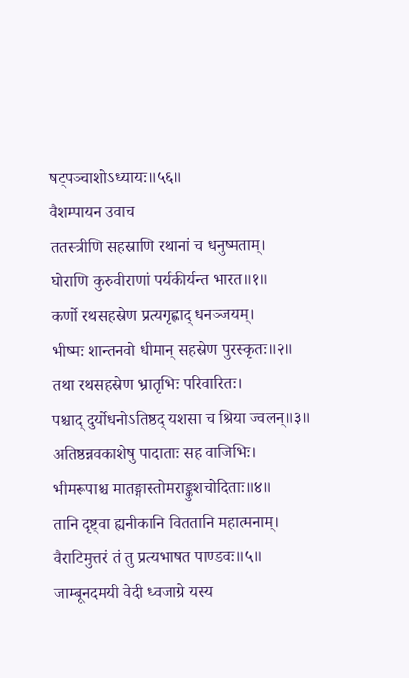षट्पञ्चाशोऽध्यायः॥५६॥
वैशम्पायन उवाच
ततस्त्रीणि सहस्राणि रथानां च धनुष्मताम्।
घोराणि कुरुवीराणां पर्यकीर्यन्त भारत॥१॥
कर्णो रथसहस्रेण प्रत्यगृह्णाद् धनञ्जयम्।
भीष्मः शान्तनवो धीमान् सहस्रेण पुरस्कृतः॥२॥
तथा रथसहस्रेण भ्रातृभिः परिवारितः।
पश्चाद् दुर्योधनोऽतिष्ठद् यशसा च श्रिया ज्वलन्॥३॥
अतिष्ठन्नवकाशेषु पादाताः सह वाजिभिः।
भीमरूपाश्च मातङ्गास्तोमराङ्कुशचोदिताः॥४॥
तानि दृष्ट्वा ह्यनीकानि विततानि महात्मनाम्।
वैराटिमुत्तरं तं तु प्रत्यभाषत पाण्डवः॥५॥
जाम्बूनदमयी वेदी ध्वजाग्रे यस्य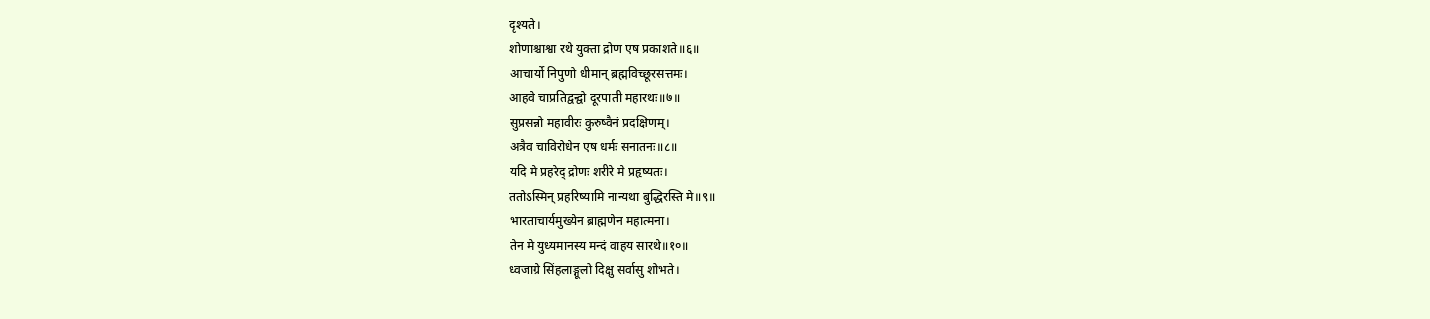दृश्यते।
शोणाश्चाश्वा रथे युक्ता द्रोण एष प्रकाशते॥६॥
आचार्यो निपुणो धीमान् ब्रह्मविच्छूरसत्तमः।
आहवे चाप्रतिद्वन्द्वो दूरपाती महारथः॥७॥
सुप्रसन्नो महावीरः कुरुष्वैनं प्रदक्षिणम्।
अत्रैव चाविरोधेन एष धर्मः सनातनः॥८॥
यदि मे प्रहरेद् द्रोणः शरीरे मे प्रहृष्यतः।
ततोऽस्मिन् प्रहरिष्यामि नान्यथा बुद्धिरस्ति मे॥९॥
भारताचार्यमुख्येन ब्राह्मणेन महात्मना।
तेन मे युध्यमानस्य मन्दं वाहय सारथे॥१०॥
ध्वजाग्रे सिंहलाङ्गूलो दिक्षु सर्वासु शोभते।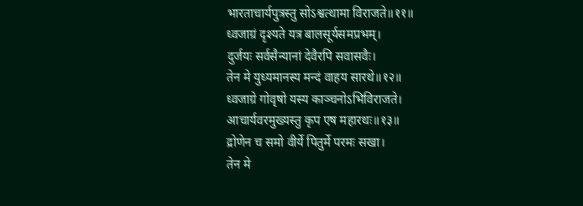भारताचार्यपुत्रस्तु सोऽश्वत्थामा विराजते॥११॥
ध्वजाग्रं दृश्यते यत्र बालसूर्यसमप्रभम्।
दुर्जयः सर्वसैन्यानां देवैरपि सवासवैः।
तेन मे युध्यमानस्य मन्दं वाहय सारथे॥१२॥
ध्वजाग्रे गोवृषो यस्य काञ्चनोऽभिविराजते।
आचार्यवरमुख्यस्तु कृप एष महारथः॥१३॥
द्रोणेन च समो वीर्ये पितुर्मे परमः सखा।
तेन मे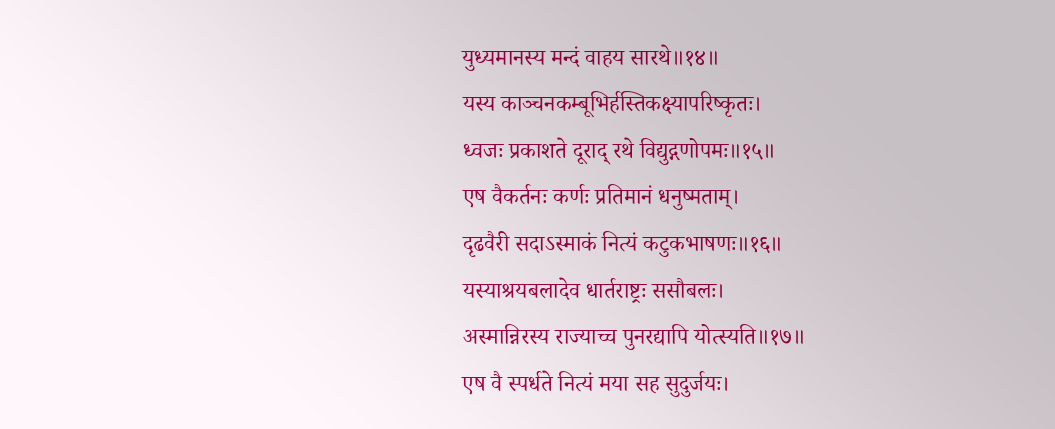युध्यमानस्य मन्दं वाहय सारथे॥१४॥
यस्य काञ्चनकम्बूभिर्हस्तिकक्ष्यापरिष्कृतः।
ध्वजः प्रकाशते दूराद् रथे विद्युद्गणोपमः॥१५॥
एष वैकर्तनः कर्णः प्रतिमानं धनुष्मताम्।
दृढवैरी सदाऽस्माकं नित्यं कटुकभाषणः॥१६॥
यस्याश्रयबलादेव धार्तराष्ट्रः ससौबलः।
अस्मान्निरस्य राज्याच्च पुनरद्यापि योत्स्यति॥१७॥
एष वै स्पर्धते नित्यं मया सह सुदुर्जयः।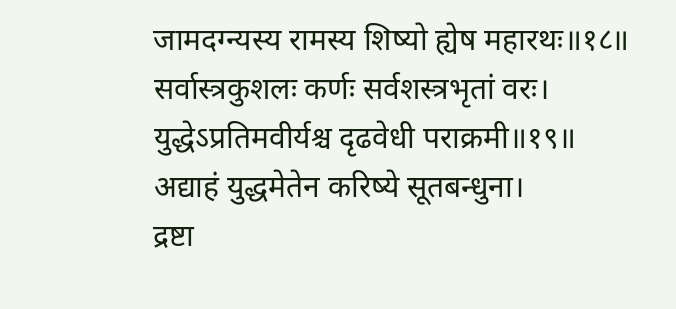जामदग्न्यस्य रामस्य शिष्यो ह्येष महारथः॥१८॥
सर्वास्त्रकुशलः कर्णः सर्वशस्त्रभृतां वरः।
युद्धेऽप्रतिमवीर्यश्च दृढवेधी पराक्रमी॥१९॥
अद्याहं युद्धमेतेन करिष्ये सूतबन्धुना।
द्रष्टा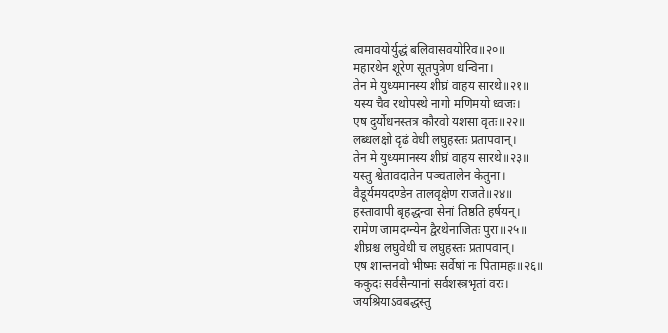त्वमावयोर्युद्धं बलिवासवयोरिव॥२०॥
महारथेन शूरेण सूतपुत्रेण धन्विना।
तेन मे युध्यमानस्य शीघ्रं वाहय सारथे॥२१॥
यस्य चैव रथोपस्थे नागो मणिमयो ध्वजः।
एष दुर्योधनस्तत्र कौरवो यशसा वृतः॥२२॥
लब्धलक्षो दृढं वेधी लघुहस्तः प्रतापवान्।
तेन मे युध्यमानस्य शीघ्रं वाहय सारथे॥२३॥
यस्तु श्वेतावदातेन पञ्चतालेन केतुना।
वैडूर्यमयदण्डेन तालवृक्षेण राजते॥२४॥
हस्तावापी बृहद्धन्वा सेनां तिष्ठति हर्षयन्।
रामेण जामदग्न्येन द्वैरथेनाजितः पुरा॥२५॥
शीघ्रश्च लघुवेधी च लघुहस्तः प्रतापवान्।
एष शान्तनवो भीष्मः सर्वेषां नः पितामहः॥२६॥
ककुदः सर्वसैन्यानां सर्वशस्त्रभृतां वरः।
जयश्रियाऽवबद्धस्तु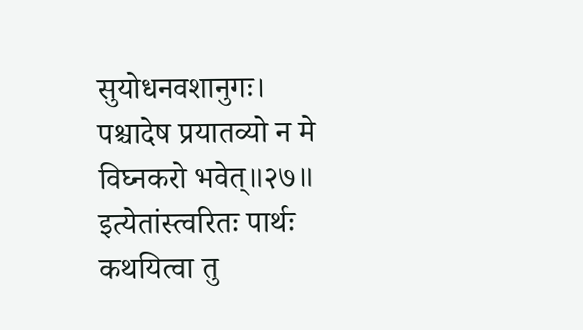सुयोधनवशानुगः।
पश्चादेष प्रयातव्यो न मे विघ्नकरो भवेत्॥२७॥
इत्येतांस्त्वरितः पार्थः कथयित्वा तु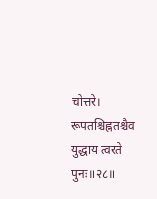चोत्तरे।
रूपतश्चिह्नतश्चैव युद्धाय त्वरते पुनः॥२८॥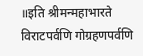॥इति श्रीमन्महाभारते विराटपर्वणि गोग्रहणपर्वणि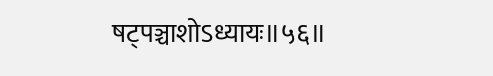षट्पञ्चाशोऽध्यायः॥५६॥